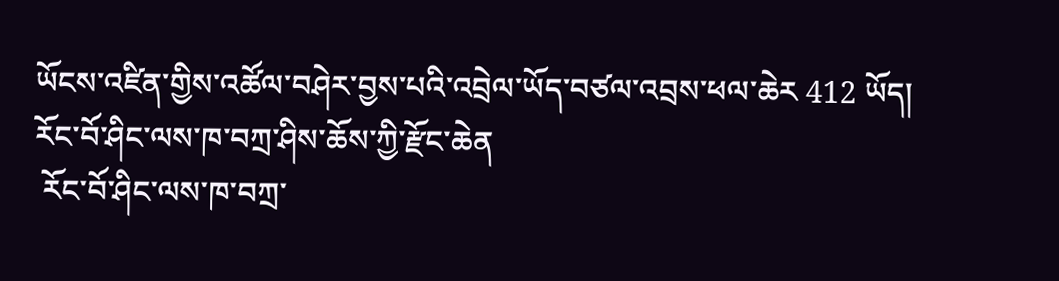ཡོངས་འཛིན་གྱིས་འཚོལ་བཤེར་བྱས་པའི་འབྲེལ་ཡོད་བཙལ་འབྲས་ཕལ་ཆེར 412 ཡོད།
རོང་བོ་ཤིང་ལས་ཁ་བཀྲ་ཤིས་ཆོས་ཀྱི་རྫོང་ཆེན
 རོང་བོ་ཤིང་ལས་ཁ་བཀྲ་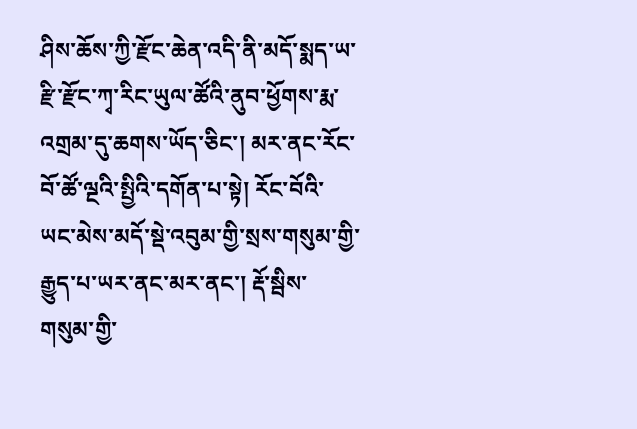ཤིས་ཆོས་ཀྱི་རྫོང་ཆེན་འདི་ནི་མདོ་སྨད་ཡ་རྫི་རྫོང་ཀྭ་རིང་ཡུལ་ཚོའི་ནུབ་ཕྱོགས་རྨ་འགྲམ་དུ་ཆགས་ཡོད་ཅིང་། མར་ནང་རོང་བོ་ཚོ་ལྔའི་སྤྱིའི་དགོན་པ་སྟེ། རོང་བོའི་ཡང་མེས་མདོ་སྡེ་འབུམ་གྱི་སྲས་གསུམ་གྱི་རྒྱུད་པ་ཡར་ནང་མར་ནང་། རྡོ་སྦིས་གསུམ་གྱི་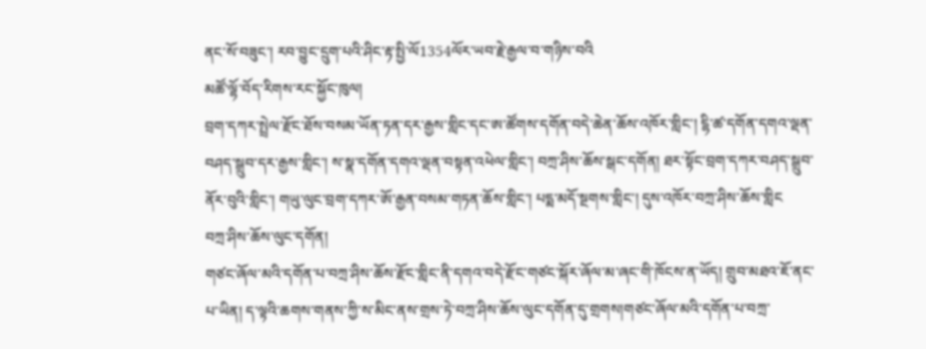ནང་སོ་བཟུང་། རབ་བྱུང་དྲུག་པའི་ཤིང་རྟ་སྤྱི་ལོ1354ལོར་ཡབ་རྗེ་རྒྱལ་བ་གཉིས་བའི
མཚོ་ལྷོ་བོད་རིགས་རང་སྐྱོང་ཁུལ།
བྲག་དཀར་སྤྲེལ་རྫོང་ཐོས་བསམ་ཡོན་ཏན་དར་རྒྱས་གླིང་དང་ཨ་ཚོགས་དགོན་བདེ་ཆེན་ཆོས་འཁོར་གླིང་། ངྷི་ཚ་དགོན་དགའ་ལྡན་བཤད་སྒྲུབ་དར་རྒྱས་གླིང་། ས་སྣ་དགོན་དགའ་ལྡན་བསྟན་འཕེལ་གླིང་། བཀྲ་ཤིས་ཆོས་སྒང་དགོན། ཐར་སྟོང་བྲག་དཀར་བཤད་སྒྲུབ་ནོར་བུའི་གླིང་། གཡུ་ལུང་བྲག་དཀར་ཨོ་རྒྱན་བསམ་གཏན་ཆོས་གླིང་། པདྨ་མདོ་སྔགས་གླིང་། དུས་འཁོར་བཀྲ་ཤིས་ཆོས་གླིང
བཀྲ་ཤིས་ཆོས་ལུང་དགོན།
གཙང་ཞོལ་མའི་དགོན་པ་བཀྲ་ཤིས་ཆོས་རྫོང་གླིང་ནི་དགའ་བདེ་རྫོང་གཙང་སྐོར་ཞོལ་མ་ཞང་གི་ཁོངས་ན་ཡོད། གྲུབ་མཐའ་ཇོ་ནང་པ་ཡིན། ད་ལྟའི་ཆགས་གནས་ཀྱི་ས་མིང་ནས་གྲས་ཏེ་བཀྲ་ཤིས་ཆོས་ལུང་དགོན་དུ་གྲགས།གཙང་ཞོལ་མའི་དགོན་པ་བཀྲ་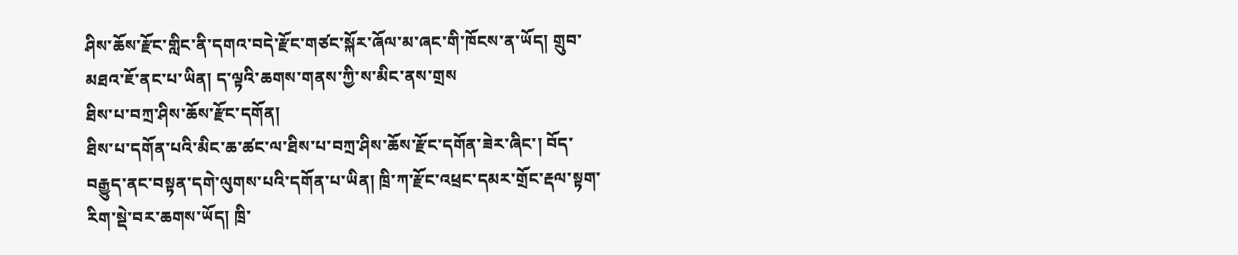ཤིས་ཆོས་རྫོང་གླིང་ནི་དགའ་བདེ་རྫོང་གཙང་སྐོར་ཞོལ་མ་ཞང་གི་ཁོངས་ན་ཡོད། གྲུབ་མཐའ་ཇོ་ནང་པ་ཡིན། ད་ལྟའི་ཆགས་གནས་ཀྱི་ས་མིང་ནས་གྲས
ཐིས་པ་བཀྲ་ཤིས་ཆོས་རྫོང་དགོན།
ཐིས་པ་དགོན་པའི་མིང་ཆ་ཚང་ལ་ཐིས་པ་བཀྲ་ཤིས་ཆོས་རྫོང་དགོན་ཟེར་ཞིང་། བོད་བརྒྱུད་ནང་བསྟན་དགེ་ལུགས་པའི་དགོན་པ་ཡིན། ཁྲི་ཀ་རྫོང་འཕྲང་དམར་གྲོང་རྡལ་སྟག་རིག་སྡེ་བར་ཆགས་ཡོད། ཁྲི་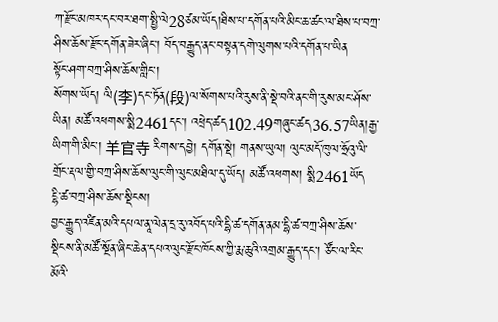ཀ་རྫོང་མཁར་དང་བར་ཐག་སྤྱི་ལེ28ཙམ་ཡོད།ཐིས་པ་དགོན་པའི་མིང་ཆ་ཚང་ལ་ཐིས་པ་བཀྲ་ཤིས་ཆོས་རྫོང་དགོན་ཟེར་ཞིང་། བོད་བརྒྱུད་ནང་བསྟན་དགེ་ལུགས་པའི་དགོན་པ་ཡིན
སྟོང་ཤག་བཀྲ་ཤིས་ཆོས་གླིང་།
སོགས་ཡོད། ལི(李)དང་ཏོན(段)ལ་སོགས་པའི་རུས་ནི་སྡེ་བའི་ནང་གི་རུས་མང་ཤོས་ཡིན། མཚོ་འཕགས་སྨི2461དང་། འཕྲེད་ཚད102.49གཞུང་ཚད36.57ཡིན།རྒྱ་ཡིག་གི་མིང་། 羊官寺 རིགས་དབྱེ། དགོན་སྡེ། གནས་ཡུལ། ལུང་མདོ་ཁུལ་ཧྲོའུ་ལི་གྲོང་རྡལ་གྱི་བཀྲ་ཤིས་ཆོས་ལུང་གི་ལུང་མཐིལ་དུ་ཡོད། མཚོ་འཕགས། སྨི2461ཡོད
ངྷི་ཚ་བཀྲ་ཤིས་ཆོས་སྡིངས།
བྱང་རྒྱུད་འཛིན་མའི་དཔལ་ནཱ་ལེན་དྲ་རུ་འབོད་པའི་དྷི་ཚ་དགོན་ནམ་དྷི་ཚ་བཀྲ་ཤིས་ཆོས་སྡིངས་ནི་མཚོ་སྔོན་ཞིང་ཆེན་དཔའ་ལུང་རྫོང་ཁོངས་ཀྱི་རྨ་ཆུའི་འགྲམ་རྒྱུད་དང་། ཙོང་ལ་རིང་མོའི་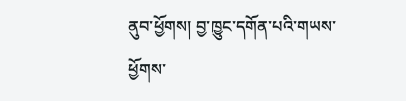ནུབ་ཕྱོགས། བྱ་ཁྱུང་དགོན་པའི་གཡས་ཕྱོགས་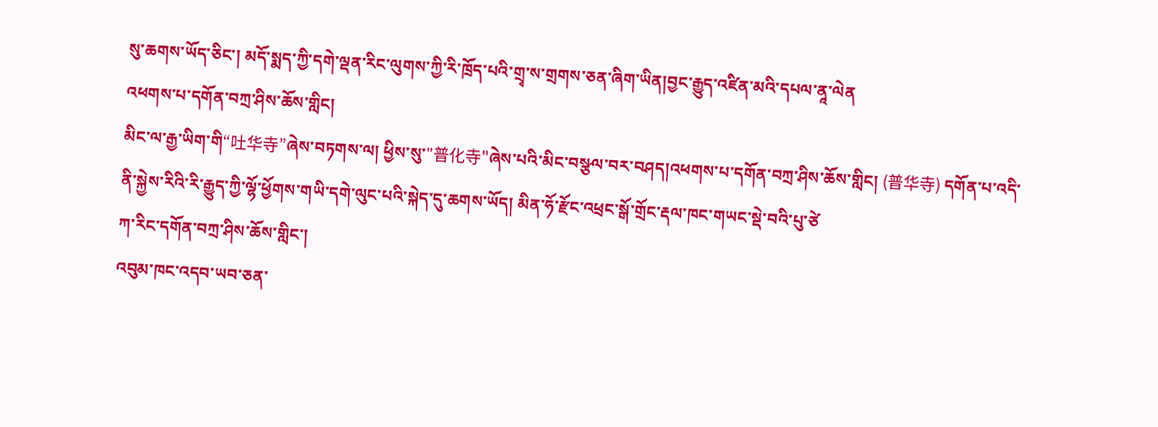སུ་ཆགས་ཡོད་ཅིང་། མདོ་སྨད་ཀྱི་དགེ་ལྡན་རིང་ལུགས་ཀྱི་རི་ཁྲོད་པའི་གྲྭ་ས་གྲགས་ཅན་ཞིག་ཡིན།བྱང་རྒྱུད་འཛིན་མའི་དཔལ་ནཱ་ལེན
འཕགས་པ་དགོན་བཀྲ་ཤིས་ཆོས་གླིང།
མིང་ལ་རྒྱ་ཡིག་གི“吐华寺”ཞེས་བཏགས་ལ། ཕྱིས་སུ་"普化寺"ཞེས་པའི་མིང་བསྩལ་བར་བཤད།འཕགས་པ་དགོན་བཀྲ་ཤིས་ཆོས་གླིང། (普华寺) དགོན་པ་འདི་ནི་སྐྱེས་རིའི་རི་རྒྱུད་ཀྱི་ལྷོ་ཕྱོགས་གཡི་དགེ་ལུང་པའི་སྐེད་དུ་ཆགས་ཡོད། མིན་ཧོ་རྫོང་འཕྲང་སྒོ་གྲོང་རྡལ་ཁང་གཡང་སྡེ་བའི་པུ་ཙེ
ཀ་རིང་དགོན་བཀྲ་ཤིས་ཆོས་གླིང་།
འབུམ་ཁང་འདབ་ཡབ་ཅན་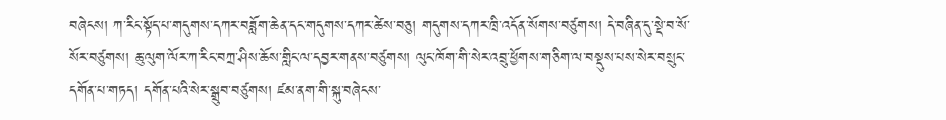བཞེངས། ཀ་རིང་སྟོད་པ་གདུགས་དཀར་བཟློག་ཆེན་དང་གདུགས་དཀར་ཚེས་བཅུ། གདུགས་དཀར་ཁྲི་འདོན་སོགས་བཙུགས། དེ་བཞིན་དུ་སྡེ་བ་སོ་སོར་བཙུགས། ཆུ་ལུག་ལོར་ཀ་རིང་བཀྲ་ཤིས་ཆོས་གླིང་ལ་དབྱར་གནས་བཙུགས། ལུང་ཁོག་གི་སེར་འབྲུ་ཕྱོགས་གཅིག་ལ་བསྡུས་པས་སེར་བསྲུང་དགོན་པ་གཏད། དགོན་པའི་སེར་སྒྲུབ་བཙུགས། ཛམ་ནག་གི་སྐུ་བཞེངས་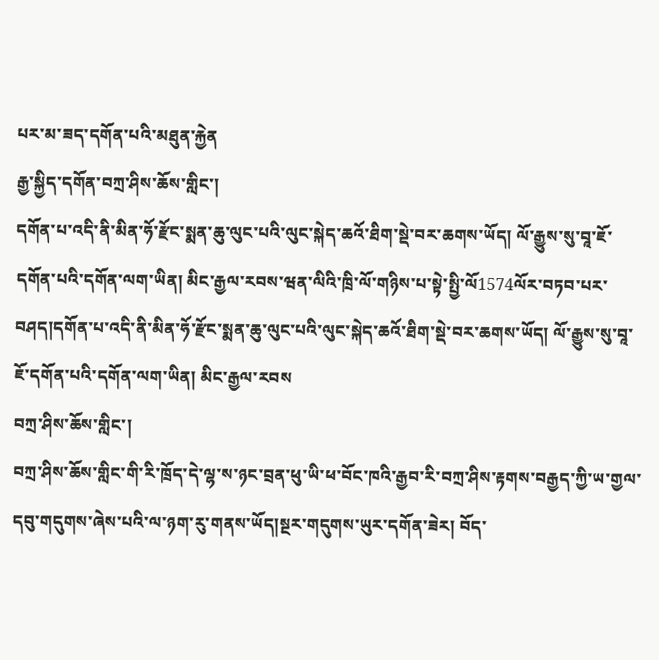པར་མ་ཟད་དགོན་པའི་མཐུན་རྐྱེན
རྒྱ་སྐྱིད་དགོན་བཀྲ་ཤིས་ཆོས་གླིང་།
དགོན་པ་འདི་ནི་མིན་ཧོ་རྫོང་སྨན་ཆུ་ལུང་པའི་ལུང་སྐེད་ཆའོ་ཐིག་སྡེ་བར་ཆགས་ཡོད། ལོ་རྒྱུས་སུ་བཱ་ཇོ་དགོན་པའི་དགོན་ལག་ཡིན། མིང་རྒྱལ་རབས་ཝན་ལིའི་ཁྲི་ལོ་གཉིས་པ་སྟེ་སྤྱི་ལོ1574ལོར་བཏབ་པར་བཤད།དགོན་པ་འདི་ནི་མིན་ཧོ་རྫོང་སྨན་ཆུ་ལུང་པའི་ལུང་སྐེད་ཆའོ་ཐིག་སྡེ་བར་ཆགས་ཡོད། ལོ་རྒྱུས་སུ་བཱ་ཇོ་དགོན་པའི་དགོན་ལག་ཡིན། མིང་རྒྱལ་རབས
བཀྲ་ཤིས་ཆོས་གླིང་།
བཀྲ་ཤིས་ཆོས་གླིང་གི་རི་ཁྲོད་དེ་ལྷ་ས་ཉང་བྲན་ཕུ་ཡི་ཕ་བོང་ཁའི་རྒྱབ་རི་བཀྲ་ཤིས་རྟགས་བརྒྱད་ཀྱི་ཡ་གྱལ་དབུ་གདུགས་ཞེས་པའི་ལ་ཉག་རུ་གནས་ཡོད།སྔར་གདུགས་ཡུར་དགོན་ཟེར། བོད་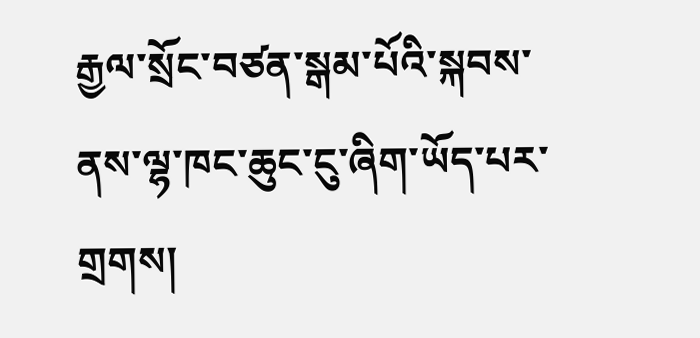རྒྱལ་སྲོང་བཙན་སྒམ་པོའི་སྐབས་ནས་ལྷ་ཁང་ཆུང་ངུ་ཞིག་ཡོད་པར་གྲགས།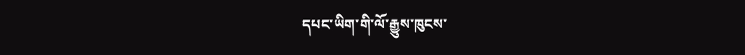དཔང་ཡིག་གི་ལོ་རྒྱུས་ཁུངས་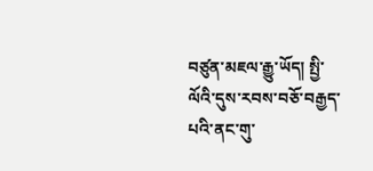བཙུན་མཇལ་རྒྱུ་ཡོད། སྤྱི་ལོའི་དུས་རབས་བཅོ་བརྒྱད་པའི་ནང་གུ་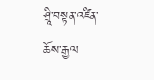ཤྲཱི་བསྟན་འཛིན་ཆོས་རྒྱལ